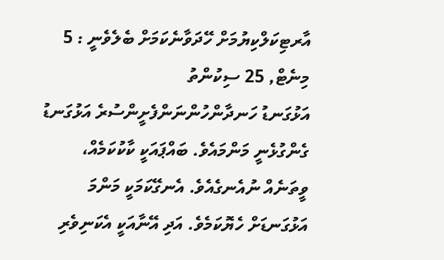އާރޓިކަލްކިޔުމަށް ހޭދަވާނެކަމަށް ބެލެވެނީ : 5 މިނެޓް, 25 ސިކުންތު
އަޅުގަނޑު ހަނދާންހުންނަންފެށީންސުރެ އަޅުގަނޑު ގެންގުޅެނީ މަންމައެވެ. ބައްޕައަކީ ކާކުކަމެއް، ވީތަނެއް ނުއެނގެއެވެ. އެނގޭކަމަކީ މަންމަ އަޅުގަނޑަށް ހެޔޮކަމެވެ. އަދި އޭނާއަކީ އެކަނިވެރި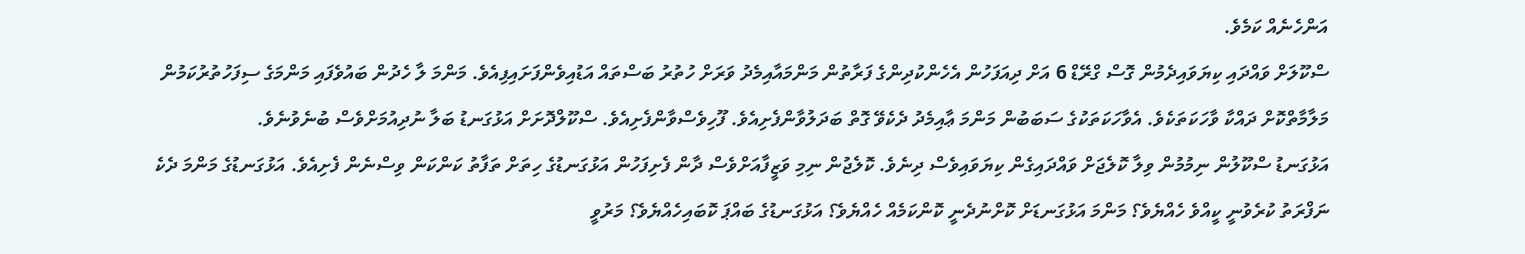އަންހެނެއް ކަމެވެ.
ސްކޫލަށް ވައްދައި ކިޔަވައިދެމުން ގޮސް ގްރޭޑް 6 އަށް ދިއަފަހުން އެހެންކުދިންގެ ފަރާތުން މަންމައާއިމެދު ވަރަށް ހުތުރު ބަސްތައް އަޑުއިވެންފަށައިފިއެވެ. މަންމަ ލާ ހެދުން ބައުވެފައި މަންމަގެ ސިފަހުތުރުކަމުން މަލާމާތްކޮށް ދައްކާ ވާހަކަތަކެވެ. އެވާހަކަތަކުގެ ސަބަބުން މަންމަ ޢާއިމެދު ދެކެވޭ ގޮތް ބަދަލުވާންފެށިއެވެ. ފޫހިވެސްވާންފެށިއެވެ. ސްކޫލްދޮށަށް އަޅުގަނޑު ބަލާ ނުދިއުމަށްވެސް ބުނެވުނެވެ.
އަޅުގަނޑު ސްކޫލުން ނިމުމުން ވިލާ ކޮލެޖަށް ވައްދައިގެން ކިޔަވައިވެސް ދިނެވެ. ކޮލެޖުން ނިމި ވަޒީފާއަށްވެސް ދާން ފެށިފަހުން އަޅުގަނޑުގެ ހިތަށް ތަފާތު ކަންކަން ވިސްނެން ފެށިއެވެ. އަޅުގަނޑުގެ މަންމަ ދެކެ ނަފްރަތު ކުރެވުނީ ކީއްވެ ހެއްޔެވެ؟ މަންމަ އަޅުގަނޑަށް ކޮށްނުދެނީ ކޮންކަމެއް ހެއްޔެވެ؟ އަޅުގަނޑުގެ ބައްޕަ ކޮބައިހެއްޔެވެ؟ މަރުވީ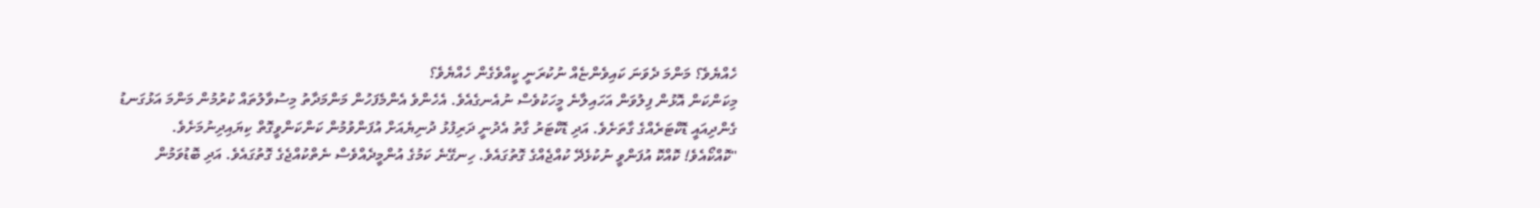ހެއްޔެވެ؟ މަންމަ ދެވަނަ ކައިވެންޏެއް ނުކުރަނީ ކީއްވެގެން ހެއްޔެވެ؟
މިކަންކަން އޮޅުން ފިލުވަން އަހައިލާނެ މީހަކުވެސް ނުއެނގެއެވެ. އެހެންވެ އެންމެފަހުން މަންމަދާތު މިސުވާލުތައް ކުރުމުން މަންމަ އަޅުގަނޑު ގެންދިއައީ ޑޮކްޓަރެއްގެ ގާތަށެވެ. އަދި ޑޮކްޓަރު ގާތު އެދުނީ ދަރިފުޅު ދުނިޔެއަށް އުފަންވުމުން ކަންކަންވީގޮތް ކިޔައިދިނުމަށެވެ.
"ކޮއްކޯއެވެ! ކޮއްކޮ އުފަންވީ ނުކުޅެދޭ ކުއްޖެއްގެ ގޮތުގައެވެ. ހިނގޭނެ ކަމުގެ އުންމީދެއްވެސް ނެތްކުއްޖެގެ ގޮތުގައެވެ. އަދި ބޮޑުވަމުން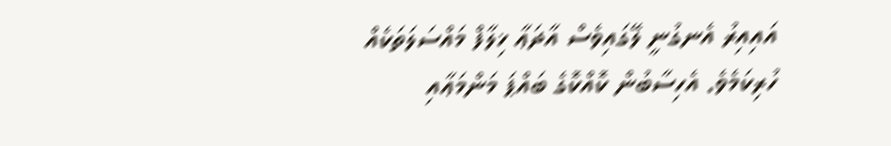އައިއިރު އެނގުނީ ލޭގައިވެސް އާދަޢާ ޚިލާފް މައްސަލަތަކެއް ހުރިކަމެވެ. އެހިސާބުން ކޮއްކޮގެ ބައްޕަ މަންމަޢާއި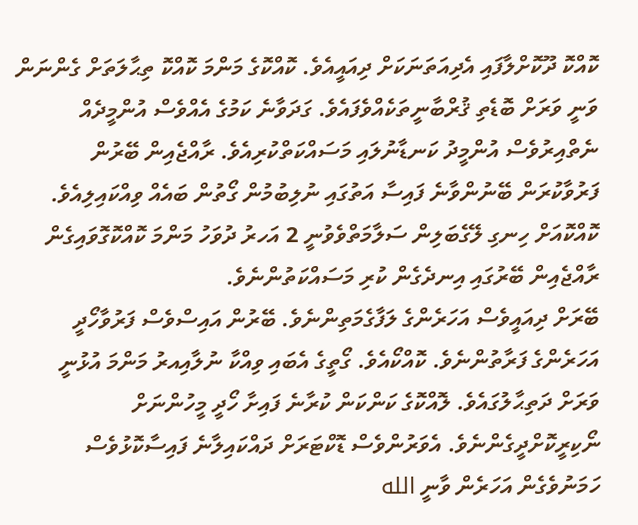ކޮއްކޮ ދޫކޮށްލާފައި އެދިއަތަނަކަށް ދިއައީއެވެ. ކޮއްކޮގެ މަންމަ ކޮއްކޮ ތިޙާލަތަށް ގެންނަން ވަނީ ވަރަށް ބޮޑެތި ޤުރްބާނީތަކެއްވެފައެވެ. ގަދަވާނެ ކަމުގެ އެއްވެސް އުންމީދެއް ނެތްއިރުވެސް އުންމީދު ކަނޑާނުލައި މަސައްކަތްކުރިއެވެ. ރާއްޖެއިން ބޭރުން ފަރުވާކުރަން ބޭނުންވާނެ ފައިސާ އަތުގައި ނުލިބުމުން ގޯތުން ބައެއް ވިއްކައިލިއެވެ. ކޮއްކޮއަށް ހިނގި ލޭގެބަލިން ސަލާމަތްވެވުނީ 2 އަހރު ދުވަހު މަންމަ ކޮއްކޮގޮވައިގެން ރާއްޖެއިން ބޭރުގައި އިނދެގެން ކުރި މަސައްކަތުންނެވެ.
ބޭރަށް ދިއައީވެސް އަހަރެންގެ ލަފާގެމަތިންނެވެ. ބޭރުން އައިސްވެސް ފަރުވާހޯދީ އަހަރެންގެ ފަރާތުންނެވެ. ކޮއްކޯއެވެ. ގޯތީގެ އެބައި ވިއްކާ ނުލާއިއރު މަންމަ އުޅުނީ ވަރަށް ދަތިޙާލުގައެވެ. ލޮއްކޮގެ ކަންކަން ކުރާނެ ފައިށާ ހޯދީ މީހުންނަށް ނޯކިރީކޮށްދީގެންނެވެ. އެވަރުންވެސް ޑޮކްޓަރަށް ދައްކައިލާނެ ފައިސާކޮޅުވެސް ހަމަނުވެގެން އަހަރެން ވާނީ الله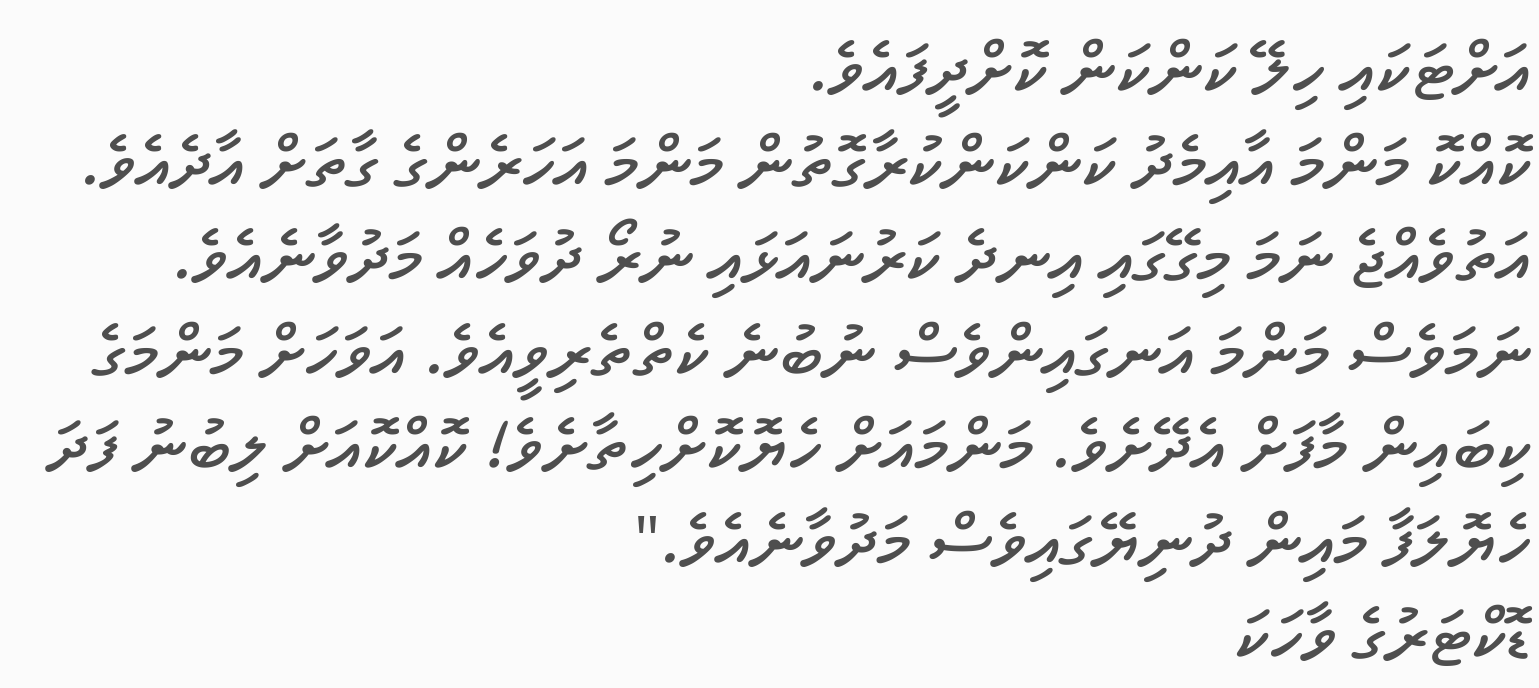އަށްޓަކައި ހިލޭ ކަންކަން ކޮށްދީފައެވެ.
ކޮއްކޮ މަންމަ އާއިމެދު ކަންކަންކުރާގޮތުން މަންމަ އަހަރެންގެ ގާތަށް އާދެއެވެ. އަތުވެއްޖެ ނަމަ މިގޭގައި އިނދެ ކަރުނައަޅައި ނުރޯ ދުވަހެއް މަދުވާނެއެވެ. ނަމަވެސް މަންމަ އަނގައިންވެސް ނުބުނެ ކެތްތެރިވީއެވެ. އަވަހަށް މަންމަގެ ކިބައިން މާފަށް އެދޭށެވެ. މަންމައަށް ހެޔޮކޮށްހިތާށެވެ! ކޮއްކޮއަށް ލިބުނު ފަދަ ހެޔޮލަފާ މައިން ދުނިޔޭގައިވެސް މަދުވާނެއެވެ."
ޑޮކްޓަރުގެ ވާހަކަ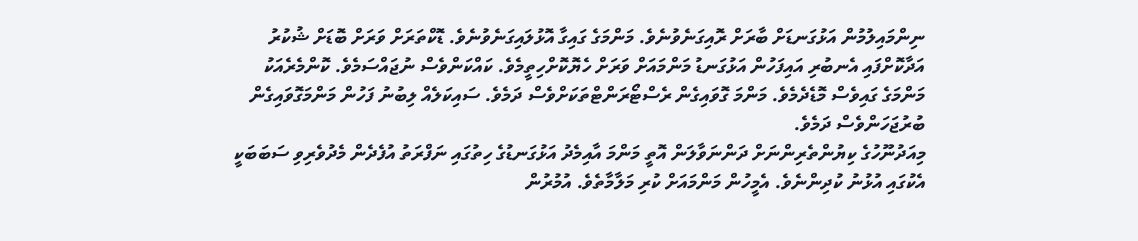ނިންމައިލުމުން އަޅުގަނޑަށް ބާރަށް ރޮއިގަނެވުނެވެ. މަންމަގެ ގައިގާ އޮޅުލައިގަނެވުނެވެ. ޑޮކްތަރަށް ވަރަށް ބޮޑަށް ޝުކުރު އަދާކޮށްފައި އެނބުރި އައިފަހުން އަޅުގަނޑު މަންމައަށް ވަރަށް ހެޔޮކޮށްހިތީމެވެ. ކައްކަންވެސް ނުޖައްސަމެވެ. ކޮންމެރެއަކު މަންމަގެ ގައިވެސް މޮޑެދެމެވެ. މަންމަ ގޮވައިގެން ރެސްޓޯރަންޓްތަކަށްވެސް ދަމެވެ. ސައިކަލެއް ލިބުނު ފަހުން މަންމަގޮވައިގެން ބުރުޖަހަންވެސް ދަމެވެ.
މިއަދުނޫހުގެ ކިޔުންތެރިންނަށް ދަންނަވާލަން އޮތީ މަންމަ އާއިމެދު އަޅުގަނޑުގެ ހިތުގައި ނަފްރަތު އުފެދެން މެދުވެރިވި ސަބަބަކީ އެކުގައި އުޅުނު ކުދިންނެވެ. އެމީހުން މަންމައަށް ކުރި މަލާމާތެވެ. އުމުރުން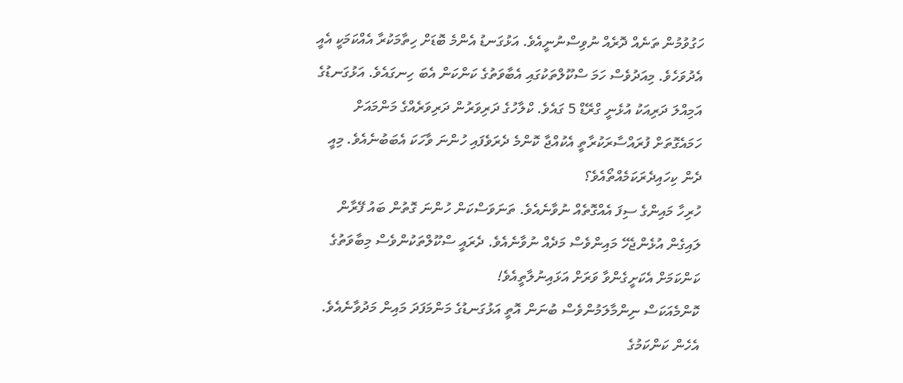ހަގުވުމުން ތަނެއް ދޮރެއް ނުވިސްނުނީއެވެ. އަޅުގަނޑު އެންމެ ބޮޑަށް ހިތާމަކުރާ އެއްކަމަކީ އެއީ އެދުވަހެވެ. މިއަދުވެސް ހަމަ ސްކޫލްތަކުގައި އެބާވަތުގެ ކަންކަން އެބަ ހިނގައެވެ. އަޅުގަނޑުގެ އަމިއްލަ ދަރިއަކު އުޅެނީ ގްރޭޑް 5 ގައެވެ. ކްލާހުގެ ދަރިވަރުން ދަރިވަރެއްގެ މަންމައަށް ހަމައެގޮތަށް ފުރައްސާރަކުރާތީ އެކުއްޖާ ކޮންމެ ދެރަވެފައި ހުންނަ ވާހަކަ އެބަބުނެއެވެ. މިއީ ދެން ކިހައިދެރަކަމެއްތޯއެވެ؟
ހުރިހާ މައިންގެ ސިފަ އެއްގޮތެއް ނުވާނެއެވެ. ތަނަވަސްކަން ހުންނަ ގޮތުން ބައު ފޭރާން ލައިގެން އުޅެންޖެހޭ މައިންވެސް މަދެއް ނުވާނެއެވެ. ދެރައީ ސްކޫލްތަކުންވެސް މިބާވަތުގެ ކަންކަމަށް އެކަށީގެންވާ ވަރަށް އަޅައިނުލާތީއެވެ!
ކޮންމެއަކަސް ނިންމާލަމުންވެސް ބުނަން އޮތީ އަޅުގަނޑުގެ މަންމަފަދަ މައިން މަދުވާނެއެވެ. އެހެން ކަންކަމުގެ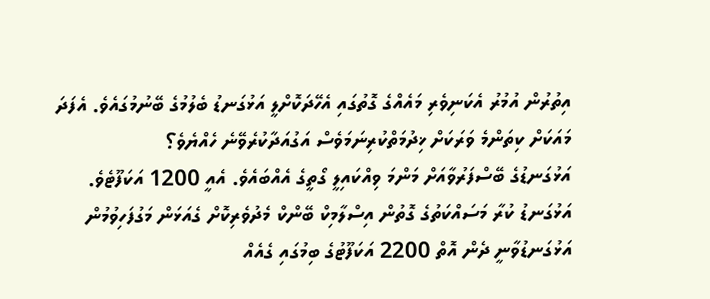އިތުރުން އުމުރު އެކަނިވެރި މައެއްގެ ގޮތުގައި އެހޭދަކޮށްލީ އަޅުގަނޑު ބެލުމުގެ ބޭނުމުގައެވެ. އެފަދަ މައަކަށް ކިތަންމެ ވަރަކަށް ޚިދުމަތްކުރިނަމަވެސް އަގުއަދާކުރެވޭނެ ހެއްޔެވެ؟
އަޅުގަނޑުގެ ބޭސްފަރުވާއަށް މަންމަ ވިއްކައިލީ ގޯތީގެ އެއްބައެވެ. އެއީ 1200 އަކަފޫޓެވެ. އަޅުގަނޑު ކުރާ މަސައްކަތުގެ ގޮތުން އިސްލާމިކް ބޭންކް މެދުވެރިކޮށް ގެއަޅަން މަގުފަހިވުމުން އަޅުގަނޑުވާނީ ދެން އޮތް 2200 އަކަފޫޓުގެ ބިމުގައި ގެއެއް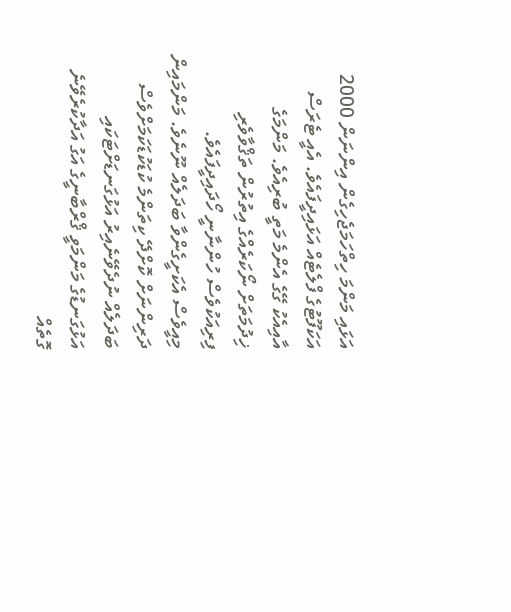އަޅައި މަންމަ ހިތްހަމަޖެހިގެން އިންނަން 2000 އަކަފޫޓުގެ ފްލެޓެއް އަޅައިދީފައެވެ. އެއީ ޓެރަސް އާއިއެކު ގޭގެ އެންމެ މަތީ ބުރިއެވެ. މަންމަގެ ޚިދުމަތަށް ނޯކަރެއްގެ އިތުރުން ތަޤްވާވެރި ފިރިއަކުވެސް ހުންނާނީ ހޯދައިދީފައެވެ.
މިއީވެސް އެކަށީގެންވާ ބަދަލެއް ނޫނެވެ. މަންމައިން ދަރިންނަށް ކޮށްދޭ ކިތަންމެ ކުޑަކުޑަކަމަށްވެސް ބަދަލެއް ނުދެވޭނެއިރު އަޅުގަނޑަށްޓަކައި އަޅުގަނޑުގެ މަންމަވީ ޤްރްބާނީގެ އަގު އަދާކުރެވޭނެ ގޮތެއް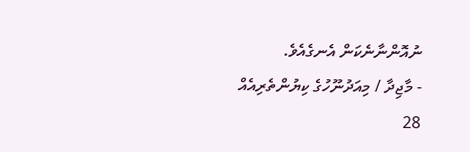ނުއޮންނާނެކަން އެނގެއެވެ.
- މާޖިދާ / މިއަދުނޫހުގެ ކިޔުންތެރިއެއް
28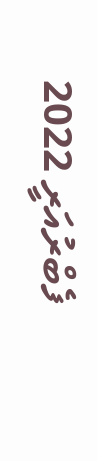ފެބްރުއަރީ 2022